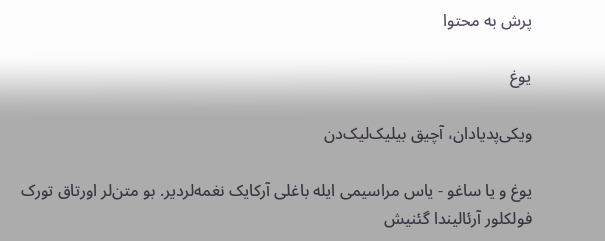پرش به محتوا

یوغ

ویکی‌پدیادان، آچیق بیلیک‌لیک‌دن

یوغ و یا ساغو - یاس مراسیمی ایله باغلی آرکایک نغمه‌لردیر. بو متن‌لر اورتاق تورک فولکلور آرئالیندا گئنیش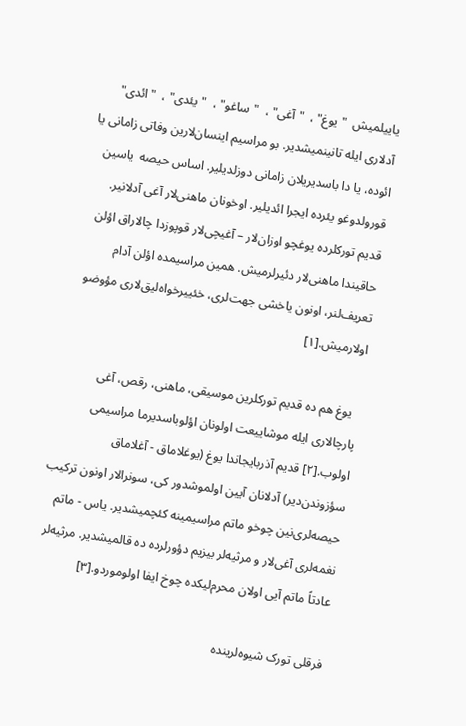یاییلمیش  "یوغ‌" ،  "آغی" ،  "ساغو" ،  "یئدی" ،  "ائدی"  آدلاری ایله تانینمیشدیر. بو مراسیم اینسان‌لارین وفاتی زامانی یا ائوده، یا دا باسدیریلان زامانی دوزلدیلیر. اساس حیصه  یاسین قورولدوغو یئرده ایجرا ائدیلیر. اوخونان ماهنی‌لار آغی آدلانیر. قدیم تورکلرده یوغچو اوزان‌لار – آغیچی‌لار قوپوزدا چالاراق اؤلن حاقیندا ماهنی‌لار دئیرلرمیش. همین مراسیمده اؤلن آدام تعریف‌لنر، اونون یاخشی جهت‌لری، خئییرخواه‌لیق‌لاری مؤوضو اولارمیش.[۱]

  یوغ هم ده قدیم تورکلرین موسیقی، ماهنی، رقص، آغی پارچالاری ایله موشاییعت اولونان اؤلوباسدیرما مراسیمی اولوب.[۲] قدیم آذربایجاندا یوغ (یوغلاماق - آغلاماق سؤزوندن‌دیر) آدلانان آیین اولموشدور کی، سونرالار اونون ترکیب حیصه‌لری‌نین چوخو ماتم مراسیمینه کئچمیشدیر. یاس - ماتم نغمه‌لری آغی‌لار و مرثیه‌لر بیزیم دؤورلرده ده قالمیشدیر. مرثیه‌لر عادتاً ماتم آیی اولان محرم‌لیکده چوخ ایفا اولوموردو.[۳]

فرقلی تورک شیوه‌لرینده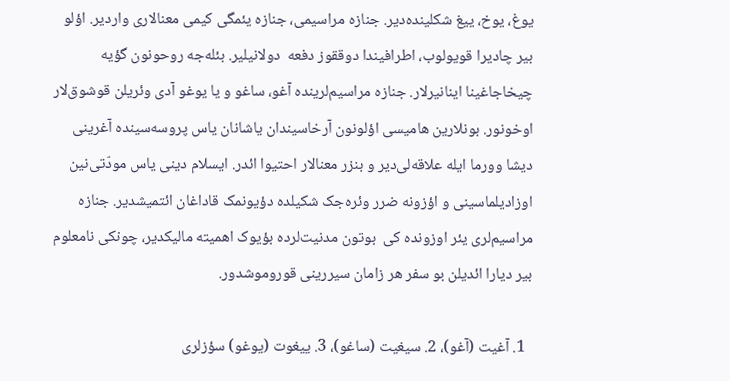یوغ، یوخ، ییغ شکلینده‌دیر. جنازه مراسیمی، جنازه یئمگی کیمی معنالاری واردیر. اؤلو بیر چادیرا قویولوب، اطرافیندا دوققوز دفعه  دولانیلیر. بئله‌جه روحونون گؤیه چیخاجاغینا اینانیرلار. جنازه مراسیم‌لرینده آغو، ساغو و یا یوغو آدی وئریلن قوشوق‌لار اوخونور. بونلارین هامیسی اؤلونون آرخاسیندان یاشانان یاس پروسه‌سینده آغرینی دیشا وورما ایله علاقه‌لی‌دیر و بنزر معنالار احتیوا ائدر. ایسلام دینی یاس مودّتی‌نین اوزادیلماسینی و اؤزونه ضرر وئره‌جک شکیلده دؤیونمک قاداغان ائتمیشدیر. جنازه مراسیم‌لری یئر اوزونده کی  بوتون مدنیت‌لرده بؤیوک اهمیته مالیکدیر، چونکی نامعلوم بیر دیارا ائدیلن بو سفر هر زامان سیررینی قوروموشدور.

  1. آغیت (آغو)، 2. سیغیت (ساغو)، 3. ییغوت (یوغو) سؤزلری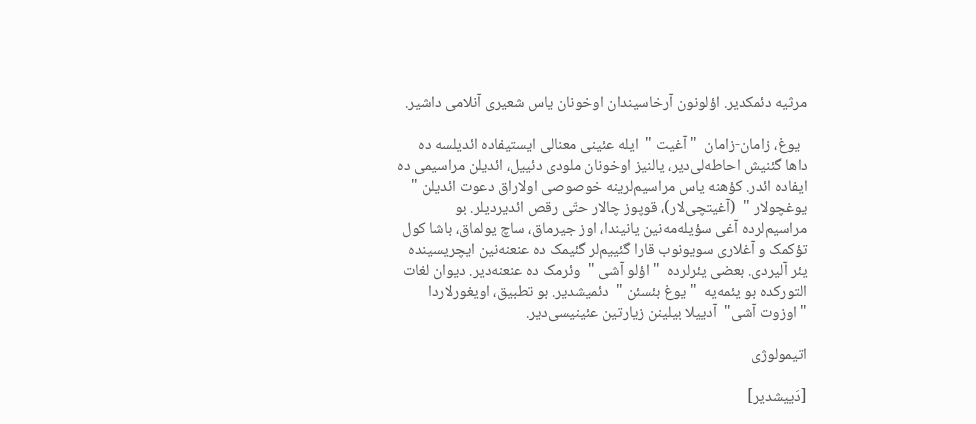مرثیه دئمکدیر. اؤلونون آرخاسیندان اوخونان یاس شعیری آنلامی داشیر.

  یوغ، زامان-زامان  " آغیت "  ایله عئینی معنالی ایستیفاده ائدیلسه ده داها گئنیش احاطه‌لی‌دیر، یالنیز اوخونان ملودی دئییل، ائدیلن مراسیمی ده ایفاده ائدر. کؤهنه یاس مراسیم‌لرینه خوصوصی اولاراق دعوت ائدیلن " یوغچولار "  (آغیتچی‌لار)، قوپوز چالار حتّی رقص ائدیردیلر. بو مراسیم‌لرده آغی سؤیله‌مه‌نین یانیندا، اوز جیرماق، ساچ یولماق، باشا کول تؤکمک و آغلاری سویونوب قارا گئییم‌لر گئیمک ده عنعنه‌نین ایچریسینده یئر آلیردی. بعضی یئرلرده  " اؤلو آشی "  وئرمک ده عنعنه‌دیر. دیوان لغات التورکده بو یئمه‌یه  " یوغ بئسئن "  دئمیشدیر. بو تطبیق، اویغورلاردا  "اوزوت آشی‌"  آدییلا بیلینن زیارتین عئینیسی‌دیر.

اتیمولوژی

[دَییشدیر]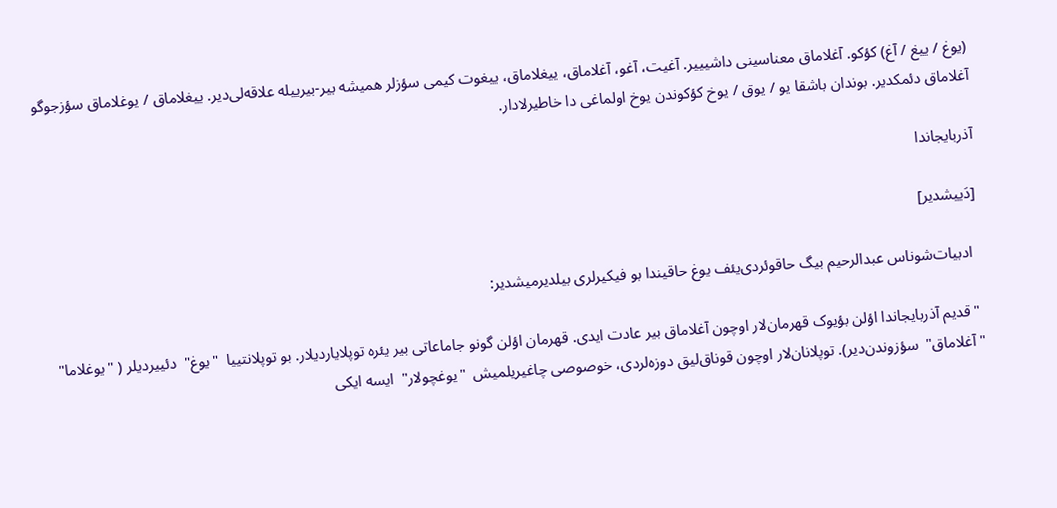(یوغ / ییغ / آغ) کؤکو. آغلاماق معناسینی داشیییر. آغیت، آغو، آغلاماق، ییغلاماق، ییغوت کیمی سؤزلر همیشه بیر-بیرییله علاقه‌لی‌دیر. ییغلاماق / یوغلاماق سؤزجوگو آغلاماق دئمکدیر. بوندان باشقا یو / یوق / یوخ کؤکوندن یوخ اولماغی‌ دا خاطیرلادار.

آذربایجاندا

[دَییشدیر]

  ادبیات‌شوناس عبدالرحیم بیگ حاقوئردی‌یئف یوغ حاقیندا بو فیکیرلری بیلدیرمیشدیر:

 "قدیم آذربایجاندا اؤلن بؤیوک قهرمان‌لار اوچون آغلاماق بیر عادت ایدی. قهرمان اؤلن گونو جاماعاتی بیر یئره توپلایاردیلار. بو توپلانتییا  "یوغ‌"  دئییردیلر ( "یوغلاما"   "آغلاماق"  سؤزوندن‌دیر). توپلانان‌لار اوچون قوناق‌لیق دوزه‌لردی، خوصوصی چاغیریلمیش  "یوغچولار‌"  ایسه ایکی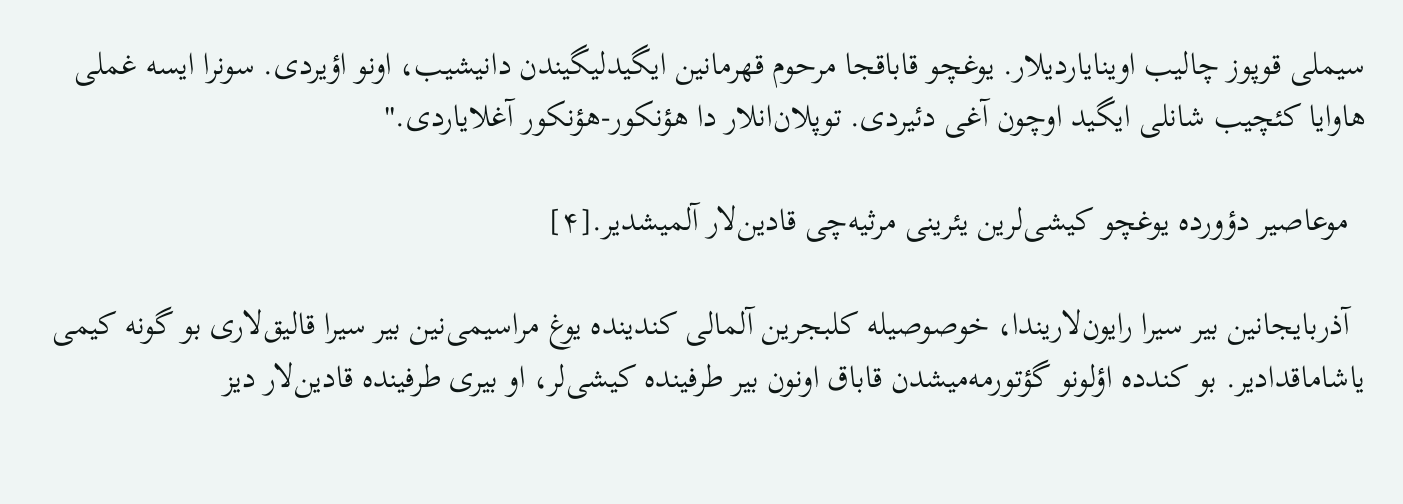سیملی قوپوز چالیب اوینایاردیلار. یوغچو قاباقجا مرحوم قهرمانین ایگیدلیگیندن دانیشیب، اونو اؤیردی. سونرا ایسه غملی هاوایا کئچیب شانلی ایگید اوچون آغی دئیردی. توپلان‌انلار دا هؤنکور-هؤنکور آغلایاردی."

  موعاصیر دؤورده یوغچو کیشی‌لرین یئرینی مرثیه‌چی قادین‌لار آلمیشدیر.[۴]

  آذربایجانین بیر سیرا رایون‌لاریندا، خوصوصیله کلبجرین آلمالی کندینده یوغ مراسیمی‌نین بیر سیرا قالیق‌لاری بو گونه کیمی یاشاماقدادیر. بو کندده اؤلونو گؤتورمه‌میشدن قاباق اونون بیر طرفینده کیشی‌لر، او بیری طرفینده قادین‌لار دیز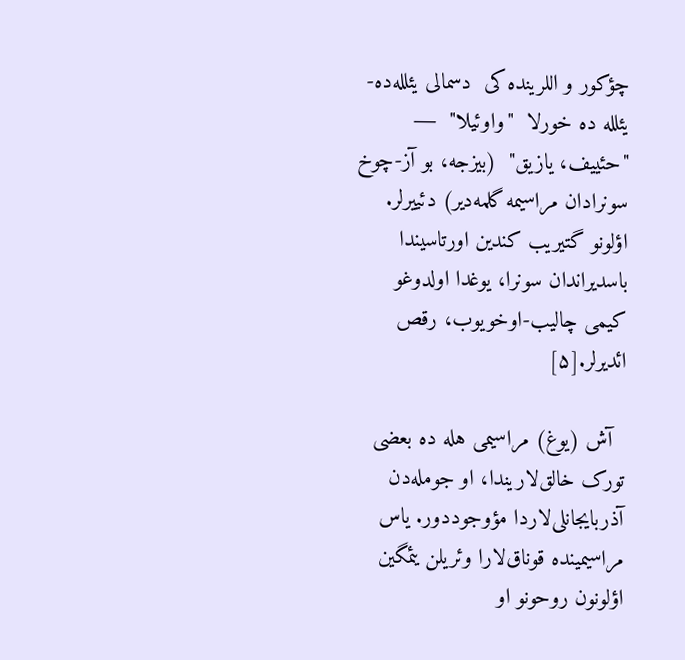چؤکور و اللرینده کی  دسمالی یئلله‌ده-یئلله ده خورلا  "واوئیلا‌"  ― "حئییف، یازیق"  (بیزجه، بو آز-چوخ سونرادان مراسیمه گلمه‌دیر) دئییرلر. اؤلونو گتیریب کندین اورتاسیندا باسدیراندان سونرا، یوغدا اولدوغو کیمی چالیب-اوخویوب، رقص ائدیرلر.[۵]

  آش (یوغ) مراسیمی هله ده بعضی تورک خالق‌لاریندا، او جومله‌دن آذربایجانلی‌لاردا مؤوجوددور. یاس مراسیمینده قوناق‌لارا وئریلن یئمگین اؤلونون روحونو او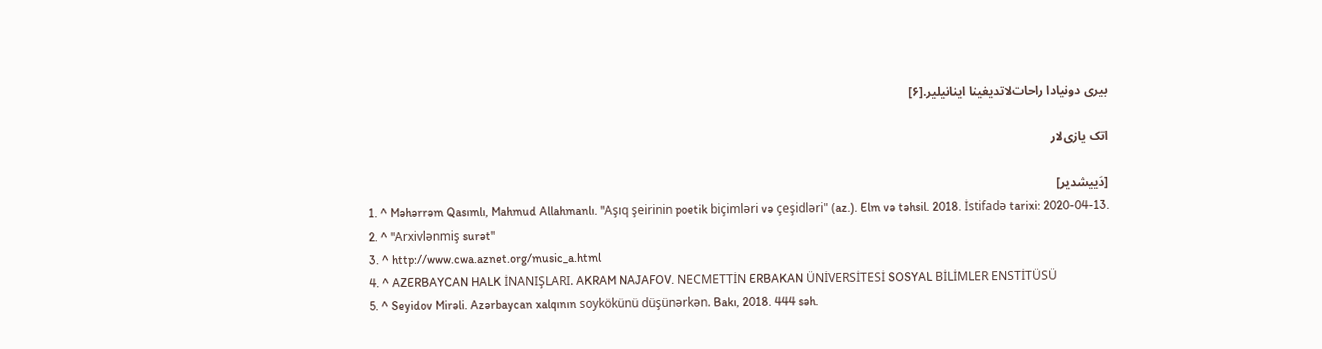بیری دونیادا راحات‌لاتدیغینا اینانیلیر.[۶]

اتک یازی‌لار

[دَییشدیر]
  1. ^ Məhərrəm Qasımlı, Mahmud Allahmanlı. "Aşıq şeirinin poetik biçimləri və çeşidləri" (az.). Elm və təhsil. 2018. İstifadə tarixi: 2020-04-13.
  2. ^ "Arxivlənmiş surət"
  3. ^ http://www.cwa.aznet.org/music_a.html
  4. ^ AZERBAYCAN HALK İNANIŞLARI. AKRAM NAJAFOV. NECMETTİN ERBAKAN ÜNİVERSİTESİ SOSYAL BİLİMLER ENSTİTÜSÜ
  5. ^ Seyidov Mirəli. Azərbaycan xalqının soykökünü düşünərkən. Bakı, 2018. 444 səh.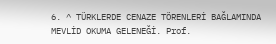6. ^ TÜRKLERDE CENAZE TÖRENLERİ BAĞLAMINDA MEVLİD OKUMA GELENEĞİ. Prof.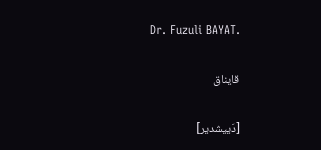Dr. Fuzuli BAYAT.

قایناق

[دَییشدیر]